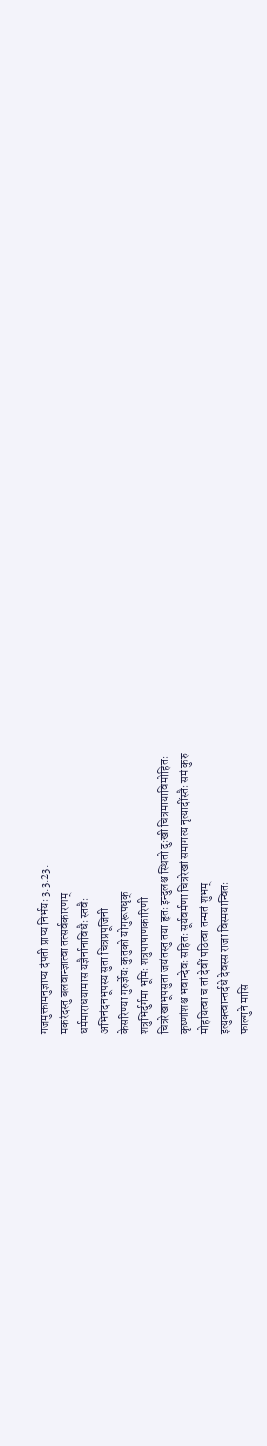गजमुक्तामनुज्ञाप्य दंपती प्राप्य निर्भयः 3.3.23.
मकरंदस्तु बलवान्ज्ञात्वा तत्सर्वकारणम्
धर्ममाराधयामास यज्ञैर्नानाविधैः स्तवैः
अभिनंदनभूपस्य सुता चित्रप्रपूजिनी
केसरिण्या गुरुर्ज्ञेयः कुतुको योगुरूपधृक्
शत्रुभिर्दुर्गमा भूमिः शत्रुपाषाणकारिणी
चित्ररेखाभूपसुता जयंतस्तु तया हृतः इन्दुलश्च स्थितो दुःखी चित्रमायाविमोहितः
कृष्णांशश्च भवान्देवः सहितः सूर्यवर्मणा चित्ररेखां समागत्य नृत्यादींस्तैः समं कुरु
मोहयित्वा च तां देवीं पठित्वा तन्मतं शुभम्
इत्युक्त्वान्तर्दधे देवस्स राजा विस्मयान्वितः
फाल्गुने मासि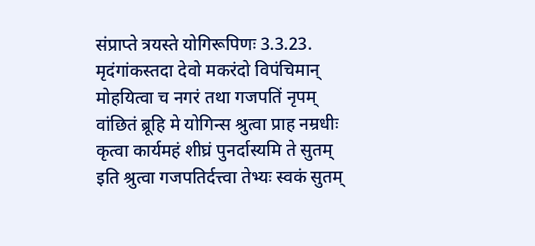संप्राप्ते त्रयस्ते योगिरूपिणः 3.3.23.
मृदंगांकस्तदा देवो मकरंदो विपंचिमान्
मोहयित्वा च नगरं तथा गजपतिं नृपम्
वांछितं ब्रूहि मे योगिन्स श्रुत्वा प्राह नम्रधीः
कृत्वा कार्यमहं शीघ्रं पुनर्दास्यमि ते सुतम्
इति श्रुत्वा गजपतिर्दत्त्वा तेभ्यः स्वकं सुतम्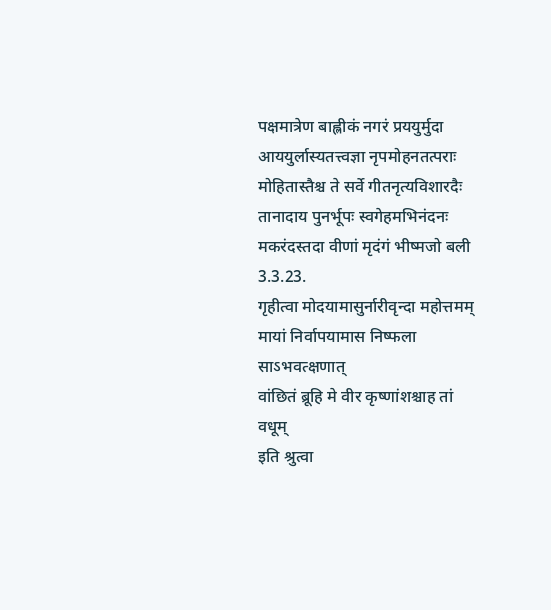पक्षमात्रेण बाह्लीकं नगरं प्रययुर्मुदा
आययुर्लास्यतत्त्वज्ञा नृपमोहनतत्पराः
मोहितास्तैश्च ते सर्वे गीतनृत्यविशारदैः
तानादाय पुनर्भूपः स्वगेहमभिनंदनः
मकरंदस्तदा वीणां मृदंगं भीष्मजो बली 3.3.23.
गृहीत्वा मोदयामासुर्नारीवृन्दा महोत्तमम्
मायां निर्वापयामास निष्फला साऽभवत्क्षणात्
वांछितं ब्रूहि मे वीर कृष्णांशश्चाह तां वधूम्
इति श्रुत्वा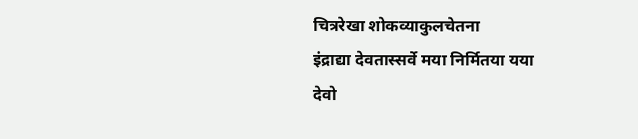चित्ररेखा शोकव्याकुलचेतना
इंद्राद्या देवतास्सर्वे मया निर्मितया यया
देवो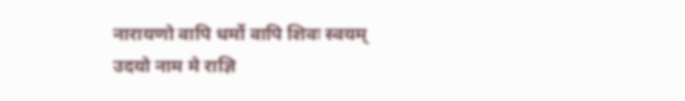नारायणो वापि धर्मो वापि शिवः स्वयम्
उदयो नाम मे राज्ञि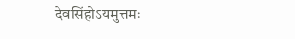देवसिंहोऽयमुत्तमः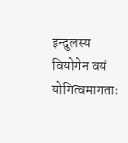इन्दुलस्य वियोगेन वयं योगित्वमागताः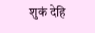शुकं देहि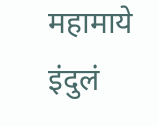महामाये इंदुलं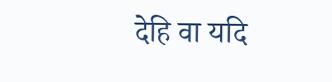देहि वा यदि